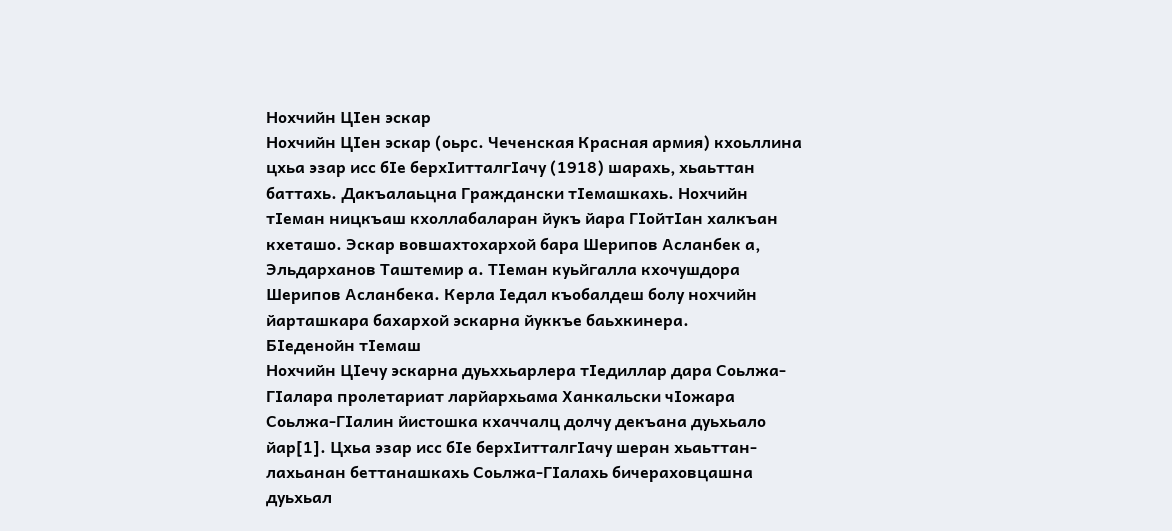Нохчийн ЦIен эскар
Нохчийн ЦӀен эскар (оьрс. Чеченская Красная армия) кхоьллина цхьа эзар исс бӀе берхӀитталгӀачу (1918) шарахь, хьаьттан баттахь. Дакъалаьцна Граждански тӀемашкахь. Нохчийн тӀеман ницкъаш кхоллабаларан йукъ йара ГӀойтӀан халкъан кхеташо. Эскар вовшахтохархой бара Шерипов Асланбек а, Эльдарханов Таштемир а. ТӀеман куьйгалла кхочушдора Шерипов Асланбека. Керла Ӏедал къобалдеш болу нохчийн йарташкара бахархой эскарна йуккъе баьхкинера.
БIеденойн тIемаш
Нохчийн ЦӀечу эскарна дуьххьарлера тӀедиллар дара Соьлжа-ГIалара пролетариат ларйархьама Ханкальски чӀожара Соьлжа-ГӀалин йистошка кхаччалц долчу декъана дуьхьало йар[1]. Цхьа эзар исс бӀе берхӀитталгӀачу шеран хьаьттан-лахьанан беттанашкахь Соьлжа-ГӀалахь бичераховцашна дуьхьал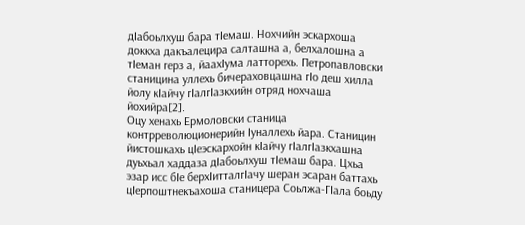дӀабоьлхуш бара тӀемаш. Нохчийн эскархоша доккха дакъалецира салташна а, белхалошна а тӀеман герз а, йаахӀума латторехь. Петропавловски станицина уллехь бичераховцашна гӀо деш хилла йолу кӀайчу гӀалгӀазкхийн отряд нохчаша йохийра[2].
Оцу хенахь Ермоловски станица контрреволюционерийн Ӏуналлехь йара. Станицин йистошкахь цӀеэскархойн кӀайчу гӀалгӀазкхашна дуьхьал хаддаза дӀабоьлхуш тӀемаш бара. Цхьа эзар исс бӀе берхӀитталгӀачу шеран эсаран баттахь цӀерпоштнекъахоша станицера Соьлжа-ГӀала боьду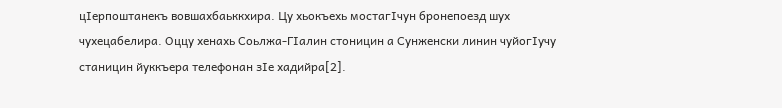цӀерпоштанекъ вовшахбаьккхира. Цу хьокъехь мостагӀчун бронепоезд шух чухецабелира. Оццу хенахь Соьлжа-ГӀалин стоницин а Сунженски линин чуйогӀучу станицин йуккъера телефонан зӀе хадийра[2].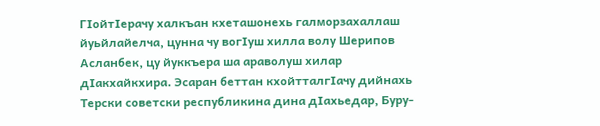ГӀойтӀерачу халкъан кхеташонехь галморзахаллаш йуьйлайелча, цунна чу вогӀуш хилла волу Шерипов Асланбек, цу йуккъера ша араволуш хилар дӀакхайкхира. Эсаран беттан кхойтталгӀачу дийнахь Терски советски республикина дина дӀахьедар, Буру-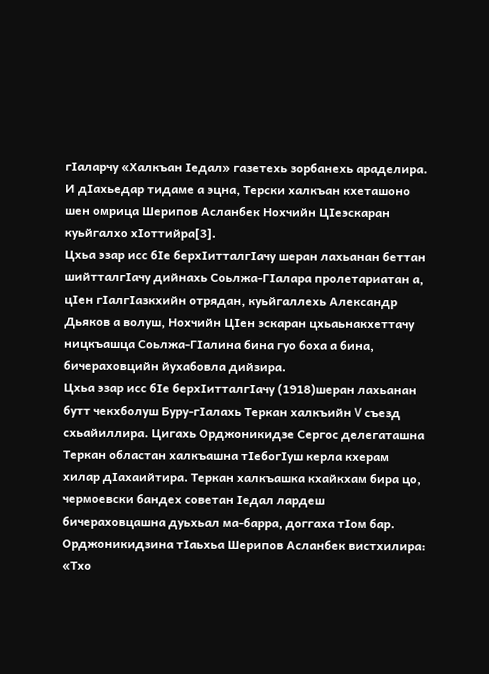гӀаларчу «Халкъан Ӏедал» газетехь зорбанехь араделира. И дӀахьедар тидаме а эцна, Терски халкъан кхеташоно шен омрица Шерипов Асланбек Нохчийн ЦӀеэскаран куьйгалхо хӀоттийра[3].
Цхьа эзар исс бӀе берхӀитталгӀачу шеран лахьанан беттан шийтталгӀачу дийнахь Соьлжа-ГӀалара пролетариатан а, цӀен гӀалгӀазкхийн отрядан, куьйгаллехь Александр Дьяков а волуш, Нохчийн ЦӀен эскаран цхьаьнакхеттачу ницкъашца Соьлжа-ГӀалина бина гуо боха а бина, бичераховцийн йухабовла дийзира.
Цхьа эзар исс бӀе берхӀитталгӀачу (1918)шеран лахьанан бутт чекхболуш Буру-гӀалахь Теркан халкъийн V съезд схьайиллира. Цигахь Орджоникидзе Сергос делегаташна Теркан областан халкъашна тӀебогӀуш керла кхерам хилар дӀахаийтира. Теркан халкъашка кхайкхам бира цо, чермоевски бандех советан Ӏедал лардеш бичераховцашна дуьхьал ма-барра, доггаха тӀом бар. Орджоникидзина тӀаьхьа Шерипов Асланбек вистхилира:
«Тхо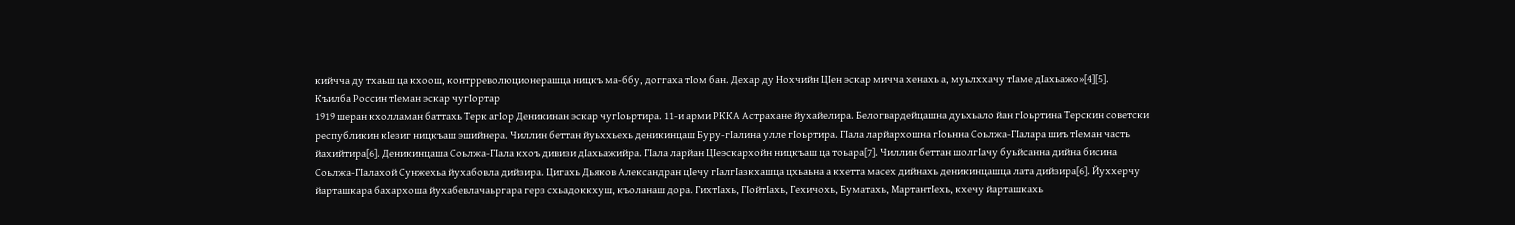кийчча ду тхаьш ца кхоош, контрреволюционерашца ницкъ ма-ббу, доггаха тӀом бан. Дехар ду Нохчийн ЦӀен эскар мичча хенахь а, муьлххачу тӀаме дӀахьажо»[4][5].
Къилба Россин тӀеман эскар чугӀортар
1919 шеран кхолламан баттахь Терк агӀор Деникинан эскар чугӀоьртира. 11-и арми РККА Астрахане йухайелира. Белогвардейцашна дуьхьало йан гӀоьртина Терскин советски республикин кӀезиг ницкъаш эшийнера. Чиллин беттан йуьххьехь деникинцаш Буру-гӀалина улле гӀоьртира. ГӀала ларйархошна гӀоьнна Соьлжа-ГӀалара шиъ тӀеман часть йахийтира[6]. Деникинцаша Соьлжа-ГӀала кхоъ дивизи дӀахьажийра. ГӀала ларйан ЦӀеэскархойн ницкъаш ца тоьара[7]. Чиллин беттан шолгӀачу буьйсанна дийна бисина Соьлжа-ГӀалахой Сунжехьа йухабовла дийзира. Цигахь Дьяков Александран цӀечу гӀалгӀазкхашца цхьаьна а кхетта масех дийнахь деникинцашца лата дийзира[6]. Йуххерчу йарташкара бахархоша йухабевлачаьргара герз схьадоккхуш, къоланаш дора. ГихтӀахь, ГӀойтӀахь, Гехичохь, Буматахь, МартантӀехь, кхечу йарташкахь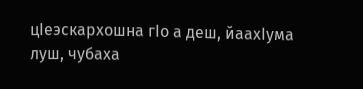цӀеэскархошна гӀо а деш, йаахӀума луш, чубаха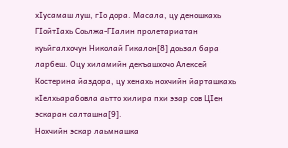хӀусамаш луш, гӀо дора. Масала, цу деношкахь ГӀойтӀахь Соьлжа-ГӀалин пролетариатан куьйгалхочун Николай Гикалон[8] доьзал бара ларбеш. Оцу хиламийн декъашхочо Алексей Костерина йаздора, цу хенахь нохчийн йарташкахь кӀелхьарабовла аьтто хилира пхи эзар сов ЦӀен эскаран салташна[9].
Нохчийн эскар лаьмнашка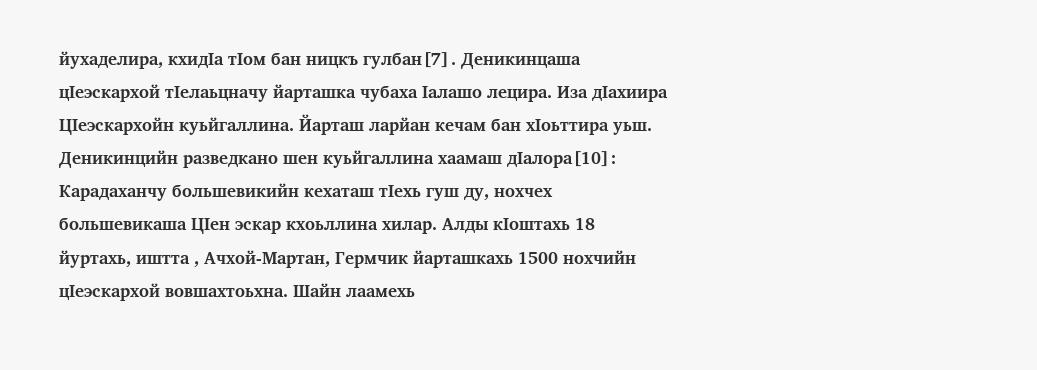йухаделира, кхидӀа тӀом бан ницкъ гулбан[7]. Деникинцаша цӀеэскархой тӀелаьцначу йарташка чубаха Ӏалашо лецира. Иза дӀахиира ЦӀеэскархойн куьйгаллина. Йарташ ларйан кечам бан хӀоьттира уьш. Деникинцийн разведкано шен куьйгаллина хаамаш дӀалора[10]:
Карадаханчу большевикийн кехаташ тIехь гуш ду, нохчех большевикаша ЦIен эскар кхоьллина хилар. Алды кIоштахь 18 йуртахь, иштта , Ачхой-Мартан, Гермчик йарташкахь 1500 нохчийн цIеэскархой вовшахтоьхна. Шайн лаамехь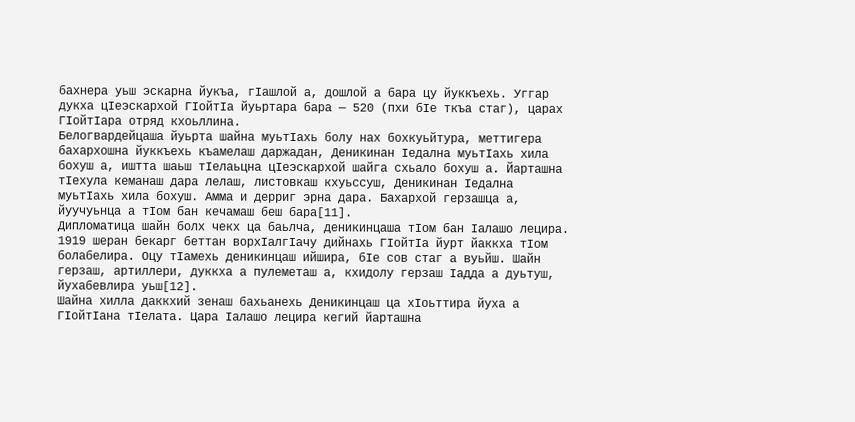бахнера уьш эскарна йукъа, гIашлой а, дошлой а бара цу йуккъехь. Уггар дукха цIеэскархой ГIойтIа йуьртара бара — 520 (пхи бIе ткъа стаг), царах ГIойтIара отряд кхоьллина.
Белогвардейцаша йуьрта шайна муьтӀахь болу нах бохкуьйтура, меттигера бахархошна йуккъехь къамелаш даржадан, Деникинан Ӏедална муьтӀахь хила бохуш а, иштта шаьш тӀелаьцна цӀеэскархой шайга схьало бохуш а. Йарташна тӀехула кеманаш дара лелаш, листовкаш кхуьссуш, Деникинан Ӏедална муьтӀахь хила бохуш. Амма и дерриг эрна дара. Бахархой герзашца а, йуучуьнца а тӀом бан кечамаш беш бара[11].
Дипломатица шайн болх чекх ца баьлча, деникинцаша тӀом бан Ӏалашо лецира. 1919 шеран бекарг беттан ворхӀалгӀачу дийнахь ГӀойтӀа йурт йаккха тӀом болабелира. Оцу тӀамехь деникинцаш ийшира, бӀе сов стаг а вуьйш. Шайн герзаш, артиллери, дуккха а пулеметаш а, кхидолу герзаш Ӏадда а дуьтуш, йухабевлира уьш[12].
Шайна хилла даккхий зенаш бахьанехь Деникинцаш ца хӀоьттира йуха а ГӀойтӀана тӀелата. Цара Ӏалашо лецира кегий йарташна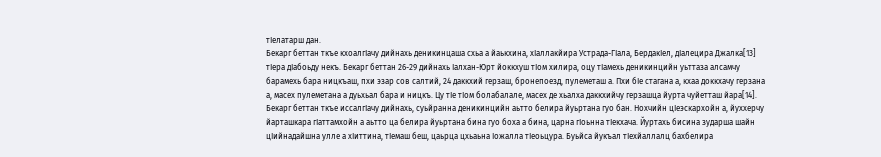тӀелатарш дан.
Бекарг беттан ткъе кхоалгӀачу дийнахь деникинцаша схьа а йаькхина, хӀаллакйира Устрада-ГӀала, БердакӀел, дӀалецира Джалка[13] тӀера дӀабоьду некъ. Бекарг беттан 26-29 дийнахь Ӏалхан-Юрт йоккхуш тӀом хилира, оцу тӀамехь деникинцийн уьттаза алсамчу барамехь бара ницкъаш, пхи эзар сов салтий, 24 даккхий герзаш, бронепоезд, пулеметаш а. Пхи бӀе стагана а, кхаа доккхачу герзана а, масех пулеметана а дуьхьал бара и ницкъ. Цу тӀе тӀом болабалале, масех де хьалха даккхийчу герзашца йурта чуйетташ йара[14].
Бекарг беттан ткъе иссалгӀачу дийнахь, суьйранна деникинцийн аьтто белира йуьртана гуо бан. Нохчийн цӀеэскархойн а, йуххерчу йарташкара гӀаттамхойн а аьтто ца белира йуьртана бина гуо боха а бина, царна гӀоьнна тӀекхача. Йуртахь бисина зударша шайн цӀийнадайшна улле а хӀиттина, тӀемаш беш, цаьрца цхьаьна Ӏожалла тӀеоьцура. Буьйса йукъал тӀехйаллалц бахбелира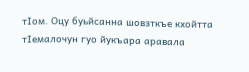тӀом. Оцу буьйсанна шовзткъе кхойтта тӀемалочун гуо йукъара аравала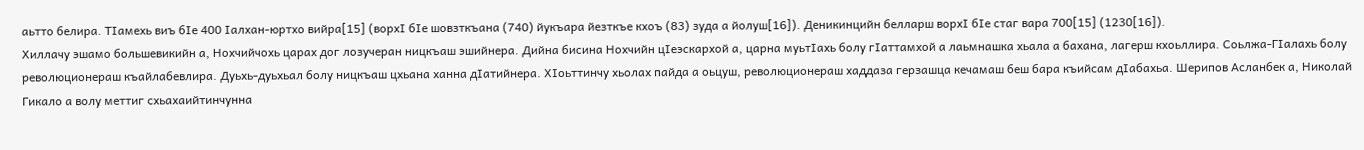аьтто белира. ТӀамехь виъ бӀе 400 Ӏалхан-юртхо вийра[15] (ворхI бӀе шовзткъана (740) йукъара йезткъе кхоъ (83) зуда а йолуш[16]). Деникинцийн белларш ворхI бӀе стаг вара 700[15] (1230[16]).
Хиллачу эшамо большевикийн а, Нохчийчохь царах дог лозучеран ницкъаш эшийнера. Дийна бисина Нохчийн цӀеэскархой а, царна муьтӀахь болу гӀаттамхой а лаьмнашка хьала а бахана, лагерш кхоьллира. Соьлжа-ГӀалахь болу революционераш къайлабевлира. Дуьхь-дуьхьал болу ницкъаш цхьана ханна дӀатийнера. ХӀоьттинчу хьолах пайда а оьцуш, революционераш хаддаза герзашца кечамаш беш бара къийсам дӀабахьа. Шерипов Асланбек а, Николай Гикало а волу меттиг схьахаийтинчунна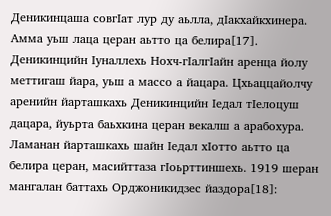Деникинцаша совгӀат лур ду аьлла, дӀакхайкхинера. Амма уьш лаца церан аьтто ца белира[17].
Деникинцийн Ӏуналлехь Нохч-гӀалгӀайн аренца йолу меттигаш йара, уьш а массо а йацара. Цхьаццайолчу аренийн йарташкахь Деникинцийн Ӏедал тӀелоцуш дацара, йуьрта баьхкина церан векалш а арабохура. Ламанан йарташкахь шайн Ӏедал хӀотто аьтто ца белира церан, масийттаза гӀоьрттиншехь. 1919 шеран мангалан баттахь Орджоникидзес йаздора[18]: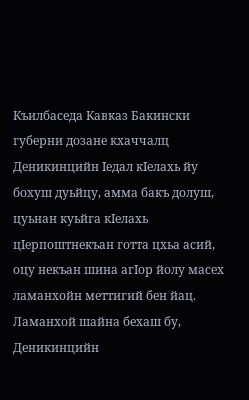Къилбаседа Кавказ Бакински губерни дозане кхаччалц Деникинцийн Iедал кIелахь йу бохуш дуьйцу, амма бакъ долуш, цуьнан куьйга кIелахь цIерпоштнекъан готта цхьа асий, оцу некъан шина агIор йолу масех ламанхойн меттигий бен йац. Ламанхой шайна бехаш бу, Деникинцийн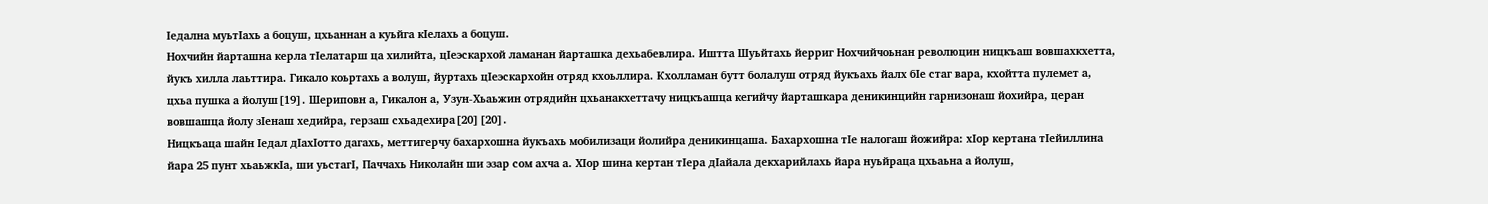Iедална муьтIахь а боцуш, цхьаннан а куьйга кIелахь а боцуш.
Нохчийн йарташна керла тӀелатарш ца хилийта, цӀеэскархой ламанан йарташка дехьабевлира. Иштта Шуьйтахь йерриг Нохчийчоьнан революцин ницкъаш вовшахкхетта, йукъ хилла лаьттира. Гикало коьртахь а волуш, йуртахь цӀеэскархойн отряд кхоьллира. Кхолламан бутт болалуш отряд йукъахь йалх бӀе стаг вара, кхойтта пулемет а, цхьа пушка а йолуш[19]. Шериповн а, Гикалон а, Узун-Хьаьжин отрядийн цхьанакхеттачу ницкъашца кегийчу йарташкара деникинцийн гарнизонаш йохийра, церан вовшашца йолу зӀенаш хедийра, герзаш схьадехира[20][20].
Ницкъаца шайн Ӏедал дӀахӀотто дагахь, меттигерчу бахархошна йукъахь мобилизаци йолийра деникинцаша. Бахархошна тӀе налогаш йожийра: хӀор кертана тӀейиллина йара 25 пунт хьаьжкӀа, ши уьстагӀ, Паччахь Николайн ши эзар сом ахча а. ХӀор шина кертан тӀера дӀайала декхарийлахь йара нуьйраца цхьаьна а йолуш,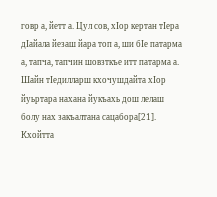говр а, йетт а. Цул сов, хӀор кертан тӀера дӀайала йезаш йара топ а, ши бӀе патарма а, тапча, тапчин шовзткъе итт патарма а. Шайн тӀедилларш кхочушдайта хӀор йуьртара нахана йукъахь дош лелаш болу нах закъалтана сацабора[21].
Кхойтта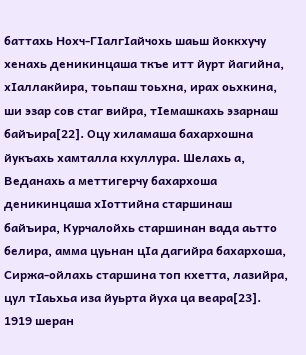баттахь Нохч-ГӀалгӀайчохь шаьш йоккхучу хенахь деникинцаша ткъе итт йурт йагийна, хӀаллакйира, тоьпаш тоьхна, ирах оьхкина, ши эзар сов стаг вийра, тӀемашкахь эзарнаш байъира[22]. Оцу хиламаша бахархошна йукъахь хамталла кхуллура. Шелахь а, Веданахь а меттигерчу бахархоша деникинцаша хӀоттийна старшинаш байъира, Курчалойхь старшинан вада аьтто белира, амма цуьнан цӀа дагийра бахархоша, Сиржа-ойлахь старшина топ кхетта, лазийра, цул тӀаьхьа иза йуьрта йуха ца веара[23]. 1919 шеран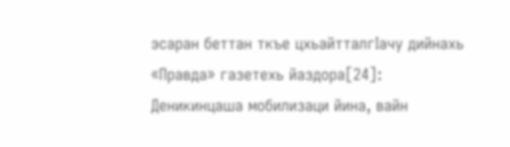эсаран беттан ткъе цхьайтталгӀачу дийнахь «Правда» газетехь йаздора[24]:
Деникинцаша мобилизаци йина, вайн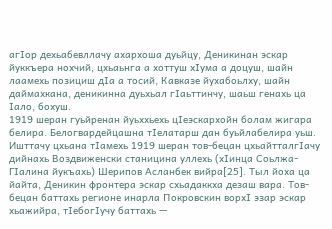агIор дехьабевллачу ахархоша дуьйцу, Деникинан эскар йуккъера нохчий, цхьаьнга а хоттуш хIума а доцуш, шайн лаамехь позициш дIа а тосий, Кавказе йухабоьлху, шайн даймахкана, деникинна дуьхьал гIаьттинчу, шаьш генахь ца Iало, бохуш.
1919 шеран гуьйренан йуьххьехь цӀеэскархойн болам жигара белира. Белогвардейцашна тӀелатарш дан буьйлабелира уьш. Ишттачу цхьана тӀамехь 1919 шеран тов-бецан цхьайтталгӀачу дийнахь Воздвиженски станицина уллехь (хӀинца Соьлжа-ГӀалина йукъахь) Шерипов Асланбек вийра[25]. Тыл йоха ца йайта, Деникин фронтера эскар схьадаккха дезаш вара. Тов-бецан баттахь регионе инарла Покровскин ворхI эзар эскар хьажийра, тӀебогӀучу баттахь —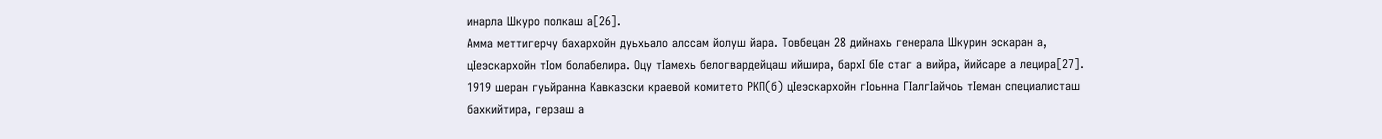инарла Шкуро полкаш а[26].
Амма меттигерчу бахархойн дуьхьало алссам йолуш йара. Товбецан 28 дийнахь генерала Шкурин эскаран а, цӀеэскархойн тӀом болабелира. Оцу тӀамехь белогвардейцаш ийшира, бархI бӀе стаг а вийра, йийсаре а лецира[27]. 1919 шеран гуьйранна Кавказски краевой комитето РКП(б) цӀеэскархойн гӀоьнна ГӀалгӀайчоь тӀеман специалисташ бахкийтира, герзаш а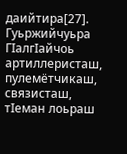даийтира[27]. Гуьржийчуьра ГӀалгӀайчоь артиллеристаш, пулемётчикаш, связисташ, тӀеман лоьраш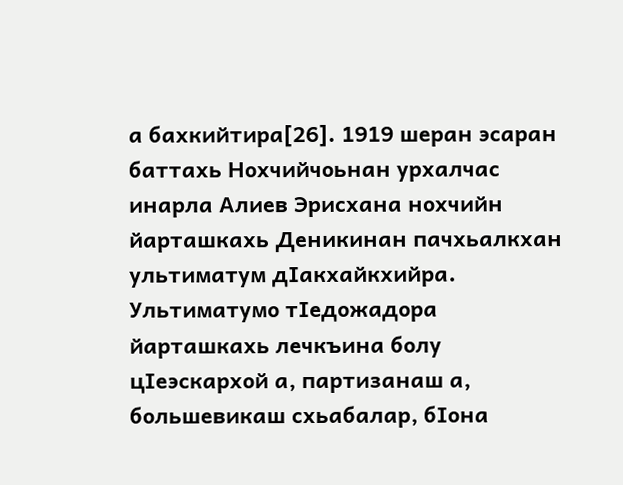а бахкийтира[26]. 1919 шеран эсаран баттахь Нохчийчоьнан урхалчас инарла Алиев Эрисхана нохчийн йарташкахь Деникинан пачхьалкхан ультиматум дӀакхайкхийра. Ультиматумо тӀедожадора йарташкахь лечкъина болу цӀеэскархой а, партизанаш а, большевикаш схьабалар, бӀона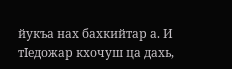йукъа нах бахкийтар а. И тӀедожар кхочуш ца дахь,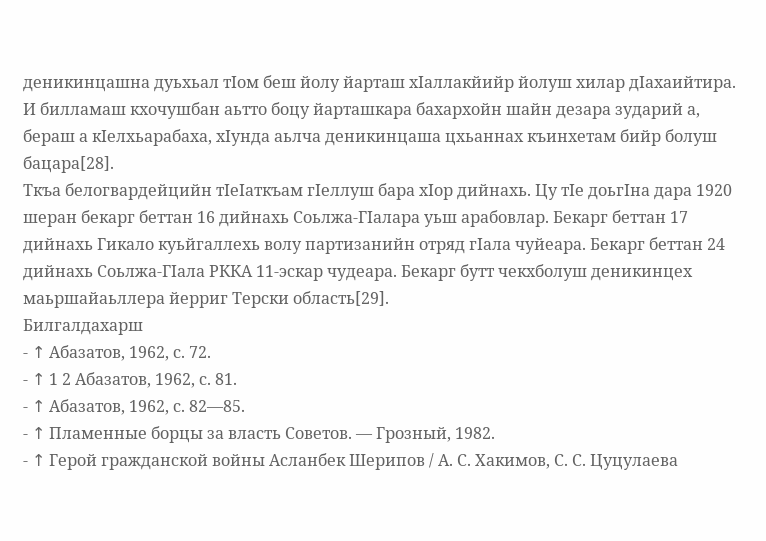деникинцашна дуьхьал тӀом беш йолу йарташ хӀаллакйийр йолуш хилар дӀахаийтира. И билламаш кхочушбан аьтто боцу йарташкара бахархойн шайн дезара зударий а, бераш а кӀелхьарабаха, хӀунда аьлча деникинцаша цхьаннах къинхетам бийр болуш бацара[28].
Ткъа белогвардейцийн тӀеӀаткъам гӀеллуш бара хӀор дийнахь. Цу тӀе доьгӀна дара 1920 шеран бекарг беттан 16 дийнахь Соьлжа-ГӀалара уьш арабовлар. Бекарг беттан 17 дийнахь Гикало куьйгаллехь волу партизанийн отряд гӀала чуйеара. Бекарг беттан 24 дийнахь Соьлжа-ГӀала РККА 11-эскар чудеара. Бекарг бутт чекхболуш деникинцех маьршайаьллера йерриг Терски область[29].
Билгалдахарш
- ↑ Абазатов, 1962, с. 72.
- ↑ 1 2 Абазатов, 1962, с. 81.
- ↑ Абазатов, 1962, с. 82—85.
- ↑ Пламенные борцы за власть Советов. — Грозный, 1982.
- ↑ Герой гражданской войны Асланбек Шерипов / А. С. Хакимов, С. С. Цуцулаева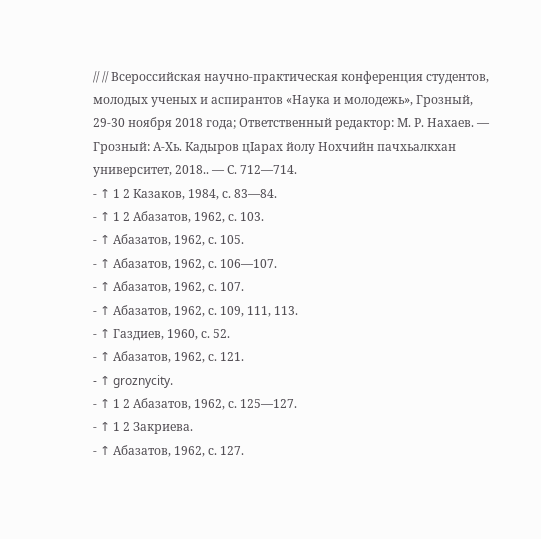// // Всероссийская научно-практическая конференция студентов, молодых ученых и аспирантов «Наука и молодежь», Грозный, 29-30 ноября 2018 года; Ответственный редактор: М. Р. Нахаев. — Грозный: А-Хь. Кадыров цӀарах йолу Нохчийн пачхьалкхан университет, 2018.. — С. 712—714.
- ↑ 1 2 Казаков, 1984, с. 83—84.
- ↑ 1 2 Абазатов, 1962, с. 103.
- ↑ Абазатов, 1962, с. 105.
- ↑ Абазатов, 1962, с. 106—107.
- ↑ Абазатов, 1962, с. 107.
- ↑ Абазатов, 1962, с. 109, 111, 113.
- ↑ Газдиев, 1960, с. 52.
- ↑ Абазатов, 1962, с. 121.
- ↑ groznycity.
- ↑ 1 2 Абазатов, 1962, с. 125—127.
- ↑ 1 2 Закриева.
- ↑ Абазатов, 1962, с. 127.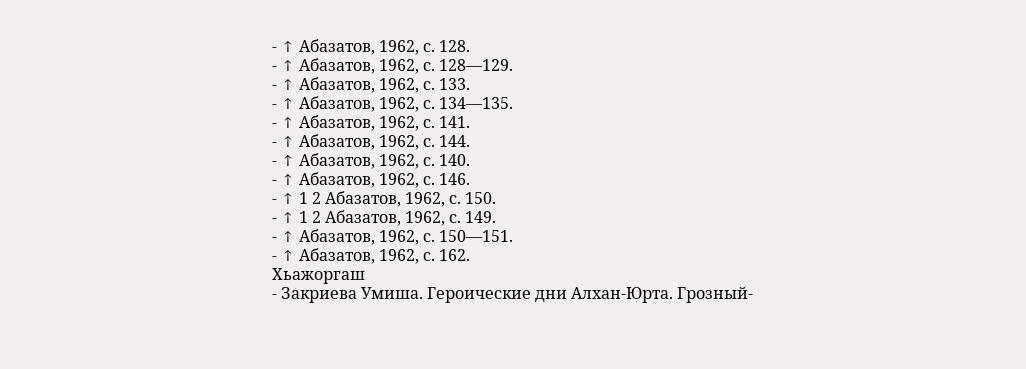- ↑ Абазатов, 1962, с. 128.
- ↑ Абазатов, 1962, с. 128—129.
- ↑ Абазатов, 1962, с. 133.
- ↑ Абазатов, 1962, с. 134—135.
- ↑ Абазатов, 1962, с. 141.
- ↑ Абазатов, 1962, с. 144.
- ↑ Абазатов, 1962, с. 140.
- ↑ Абазатов, 1962, с. 146.
- ↑ 1 2 Абазатов, 1962, с. 150.
- ↑ 1 2 Абазатов, 1962, с. 149.
- ↑ Абазатов, 1962, с. 150—151.
- ↑ Абазатов, 1962, с. 162.
Хьажоргаш
- Закриева Умиша. Героические дни Алхан-Юрта. Грозный-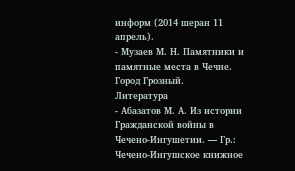информ (2014 шеран 11 апрель).
- Музаев М. Н. Памятники и памятные места в Чечне. Город Грозный.
Литература
- Абазатов М. А. Из истории Гражданской войны в Чечено-Ингушетии. — Гр.: Чечено-Ингушское книжное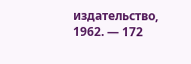издательство, 1962. — 172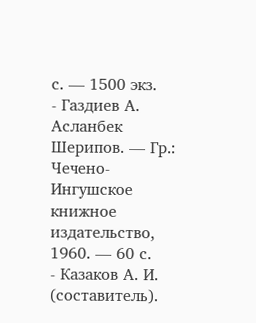с. — 1500 экз.
- Газдиев А. Асланбек Шерипов. — Гр.: Чечено-Ингушское книжное издательство, 1960. — 60 с.
- Казаков А. И. (составитель).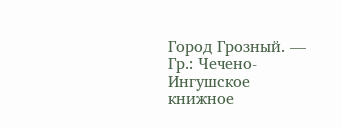Город Грозный. — Гр.: Чечено-Ингушское книжное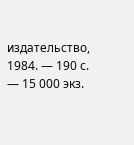издательство, 1984. — 190 с. — 15 000 экз.